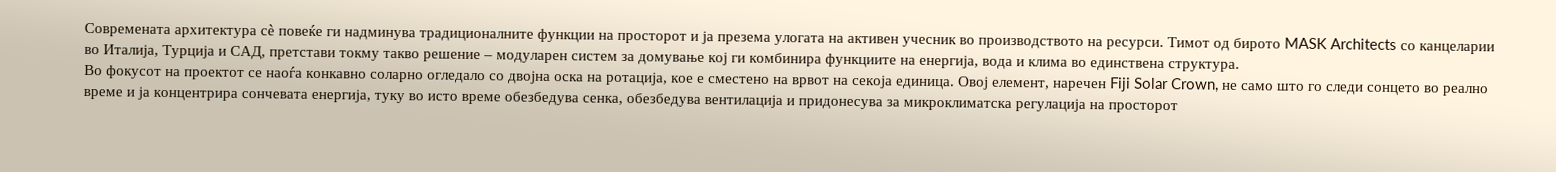Современата архитектура сè повеќе ги надминува традиционалните функции на просторот и ја презема улогата на активен учесник во производството на ресурси. Тимот од бирото MASK Architects со канцеларии во Италија, Турција и САД, претстави токму такво решение – модуларен систем за домување кој ги комбинира функциите на енергија, вода и клима во единствена структура.
Во фокусот на проектот се наоѓа конкавно соларно огледало со двојна оска на ротација, кое е сместено на врвот на секоја единица. Овој елемент, наречен Fiji Solar Crown, не само што го следи сонцето во реално време и ја концентрира сончевата енергија, туку во исто време обезбедува сенка, обезбедува вентилација и придонесува за микроклиматска регулација на просторот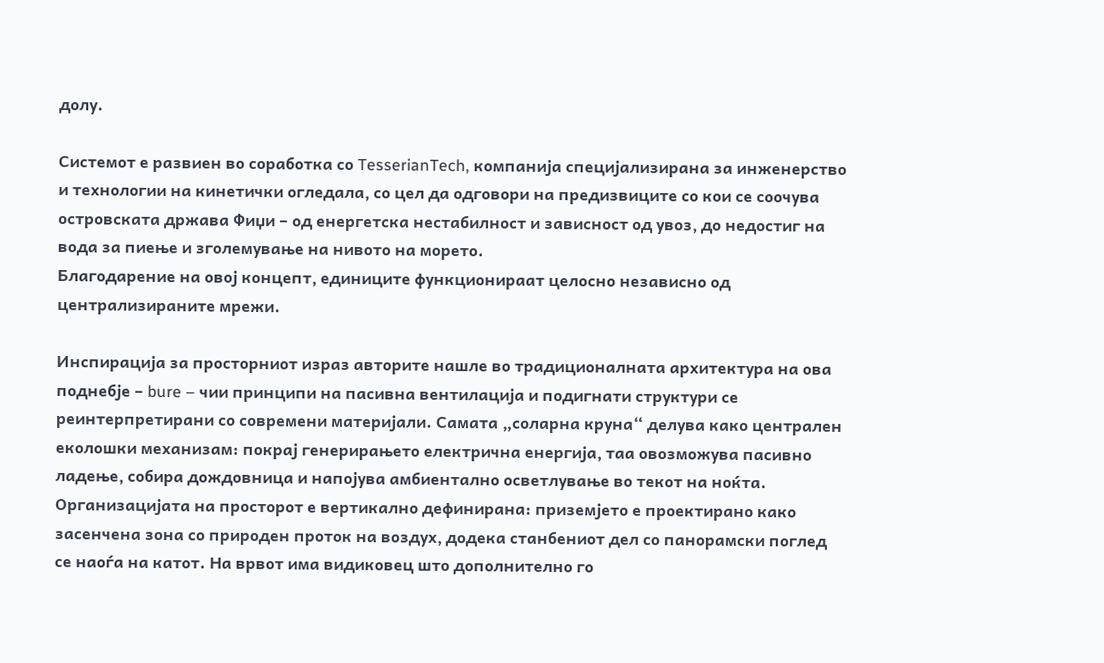долу.

Системот е развиен во соработка со TesserianTech, компанија специјализирана за инженерство и технологии на кинетички огледала, со цел да одговори на предизвиците со кои се соочува островската држава Фиџи – од енергетска нестабилност и зависност од увоз, до недостиг на вода за пиење и зголемување на нивото на морето.
Благодарение на овој концепт, единиците функционираат целосно независно од централизираните мрежи.

Инспирација за просторниот израз авторите нашле во традиционалната архитектура на ова поднебје – bure – чии принципи на пасивна вентилација и подигнати структури се реинтерпретирани со современи материјали. Самата „соларна круна“ делува како централен еколошки механизам: покрај генерирањето електрична енергија, таа овозможува пасивно ладење, собира дождовница и напојува амбиентално осветлување во текот на ноќта.
Организацијата на просторот е вертикално дефинирана: приземјето е проектирано како засенчена зона со природен проток на воздух, додека станбениот дел со панорамски поглед се наоѓа на катот. На врвот има видиковец што дополнително го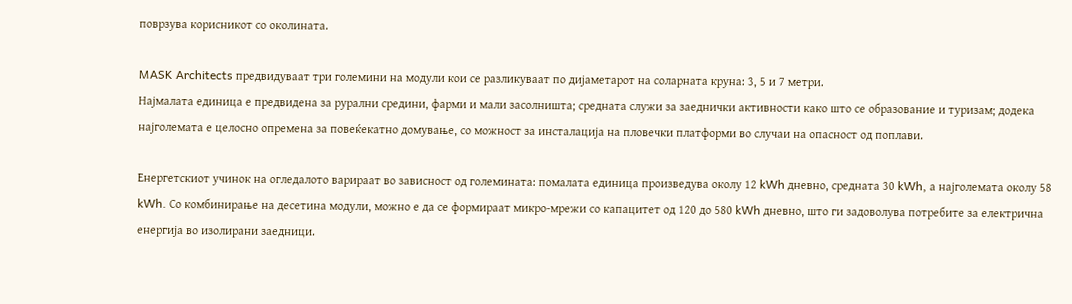поврзува корисникот со околината.

MASK Architects предвидуваат три големини на модули кои се разликуваат по дијаметарот на соларната круна: 3, 5 и 7 метри.
Најмалата единица е предвидена за рурални средини, фарми и мали засолништа; средната служи за заеднички активности како што се образование и туризам; додека најголемата е целосно опремена за повеќекатно домување, со можност за инсталација на пловечки платформи во случаи на опасност од поплави.

Енергетскиот учинок на огледалото варираат во зависност од големината: помалата единица произведува околу 12 kWh дневно, средната 30 kWh, а најголемата околу 58 kWh. Со комбинирање на десетина модули, можно е да се формираат микро-мрежи со капацитет од 120 до 580 kWh дневно, што ги задоволува потребите за електрична енергија во изолирани заедници.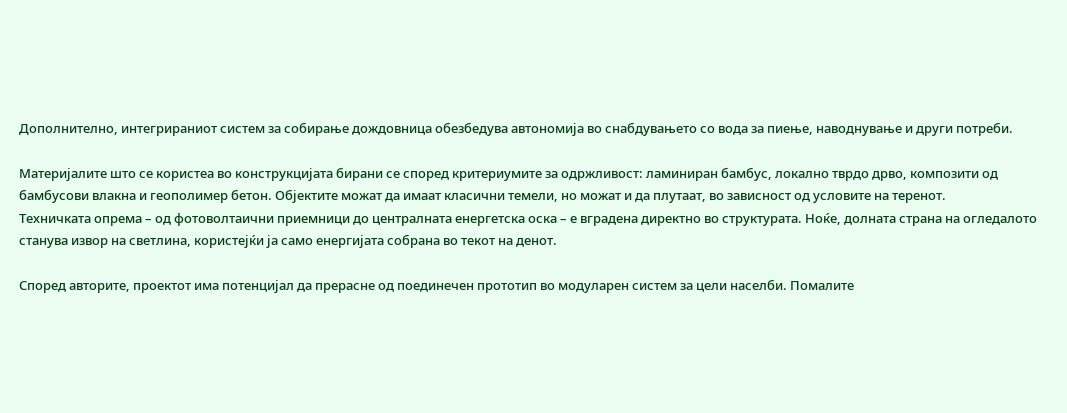Дополнително, интегрираниот систем за собирање дождовница обезбедува автономија во снабдувањето со вода за пиење, наводнување и други потреби.

Материјалите што се користеа во конструкцијата бирани се според критериумите за одржливост: ламиниран бамбус, локално тврдо дрво, композити од бамбусови влакна и геополимер бетон. Објектите можат да имаат класични темели, но можат и да плутаат, во зависност од условите на теренот.
Техничката опрема – од фотоволтаични приемници до централната енергетска оска – е вградена директно во структурата. Ноќе, долната страна на огледалото станува извор на светлина, користејќи ја само енергијата собрана во текот на денот.

Според авторите, проектот има потенцијал да прерасне од поединечен прототип во модуларен систем за цели населби. Помалите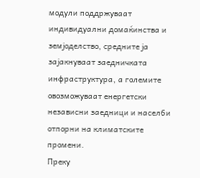модули поддржуваат индивидуални домаќинства и земјоделство, средните ја зајакнуваат заедничката инфраструктура, а големите овозможуваат енергетски независни заедници и населби отпорни на климатските промени.
Преку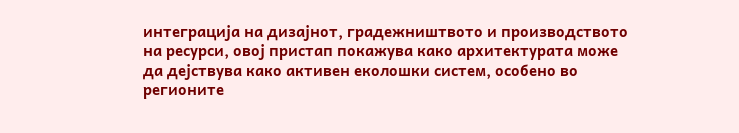интеграција на дизајнот, градежништвото и производството на ресурси, овој пристап покажува како архитектурата може да дејствува како активен еколошки систем, особено во регионите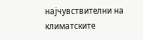најчувствителни на климатските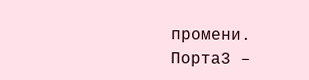промени.
Порта3 –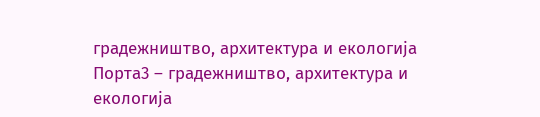градежништво, архитектура и екологија Порта3 – градежништво, архитектура и екологија